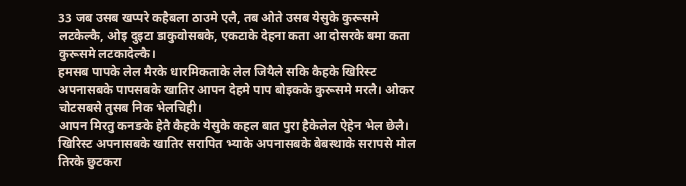33 जब उसब खप्परे कहैबला ठाउमे एलै, तब ओते उसब येसुके कुरूसमे लटकेल्कै, ओइ दुइटा डाकुवोसबके, एकटाके देहना कता आ दोसरके बमा कता कुरूसमे लटकादेल्कै।
हमसब पापके लेल मैरके धारमिकताके लेल जियैले सकि कैहके खिरिस्ट अपनासबके पापसबके खातिर आपन देहमे पाप बोइकके कुरूसमे मरलै। ओकर चोटसबसे तुसब निक भेलचिही।
आपन मिरतु कनङके हेतै कैहके येसुके कहल बात पुरा हैकेलेल ऐहेन भेल छेलै।
खिरिस्ट अपनासबके खातिर सरापित भ्याके अपनासबके बेबस्थाके सरापसे मोल तिरके छुटकरा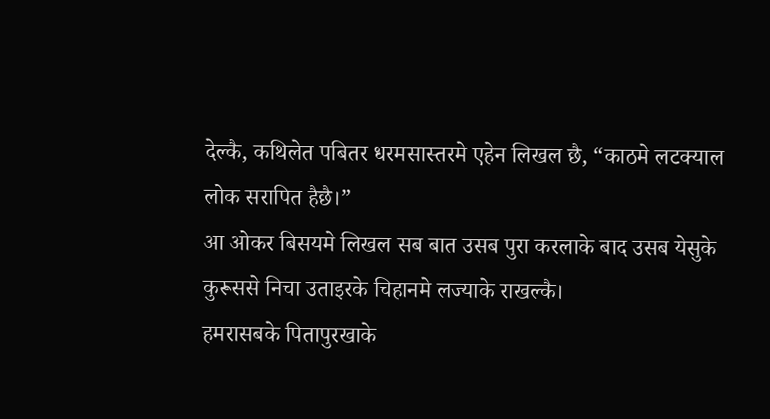देल्कै, कथिलेत पबितर धरमसास्तरमे एहेन लिखल छै, “काठमे लटक्याल लोक सरापित हैछै।”
आ ओकर बिसयमे लिखल सब बात उसब पुरा करलाके बाद उसब येसुके कुरूससे निचा उताइरके चिहानमे लज्याके राखल्कै।
हमरासबके पितापुरखाके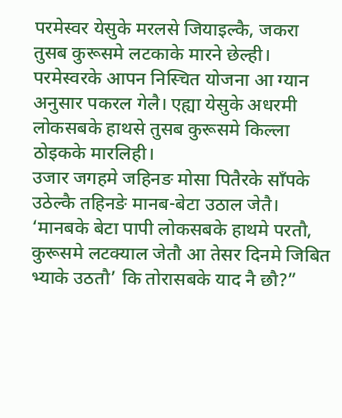परमेस्वर येसुके मरलसे जियाइल्कै, जकरा तुसब कुरूसमे लटकाके मारने छेल्ही।
परमेस्वरके आपन निस्चित योजना आ ग्यान अनुसार पकरल गेलै। एह्या येसुके अधरमी लोकसबके हाथसे तुसब कुरूसमे किल्ला ठोइकके मारलिही।
उजार जगहमे जहिनङ मोसा पितैरके साँपके उठेल्कै तहिनङे मानब-बेटा उठाल जेतै।
‘मानबके बेटा पापी लोकसबके हाथमे परतौ, कुरूसमे लटक्याल जेतौ आ तेसर दिनमे जिबित भ्याके उठतौ’ कि तोरासबके याद नै छौ?”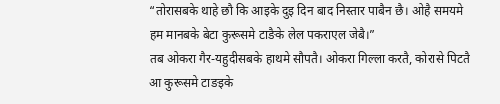“तोरासबके थाहे छौ कि आइके दुइ दिन बाद निस्तार पाबैन छै। ओहै समयमे हम मानबके बेटा कुरूसमे टाङैके लेल पकराएल जेबै।”
तब ओकरा गैर-यहुदीसबके हाथमे सौपतै। ओकरा गिल्ला करतै, कोरासे पिटतै आ कुरूसमे टाङइके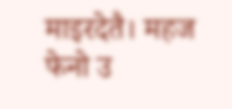माइरदेतै। महज फेनो उ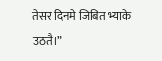तेसर दिनमे जिबित भ्याके उठतै।”